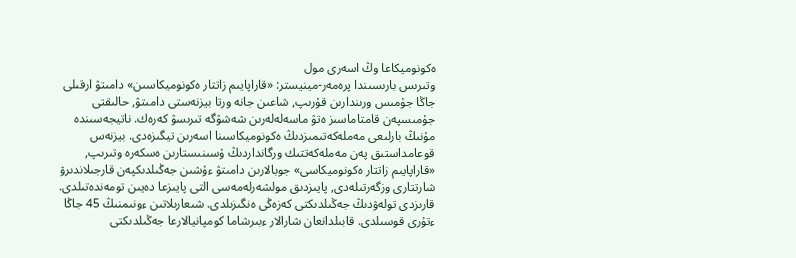ەكونوميكاعا وڭ اسەرى مول
وتىرىس بارىسىندا پرەمەر-مينيستر: «قاراپايىم زاتتار ەكونوميكاسىن» دامىتۋ ارقىلى جاڭا جۇمىس ورىندارىن قۇرىپ, شاعىن جانە ورتا بيزنەستى دامىتۋ, حالىقتى جۇمىسپەن قامتاماسىز ەتۋ ماسەلەلەرىن شەشۋگە تىرىسۋ كەرەك. ناتيجەسىندە مۇنىڭ بارلىعى مەملەكەتىمىزدىڭ ەكونوميكاسىنا اسەرىن تيگىزەدى. بيزنەس قوعامداستىق پەن مەملەكەتتىك ورگانداردىڭ ۇسىنىستارىن ەسكەرە وتىرىپ, «قاراپايىم زاتتار ەكونوميكاسى» جوبالارىن دامىتۋ ءۇشىن جەڭىلدىكپەن قارجىلاندىرۋ شارتتارى وزگەرتىلەدى, پايىزدىق مولشەرلەمەسى التى پايىزعا دەيىن تومەندەتىلدى. قارىزدى تولەۋدىڭ جەڭىلدىكتى كەزەڭى ەنگىزىلدى. شىعارىلاتىن ءونىمنىڭ 45 جاڭا ءتۇرى قوسىلدى. قابىلدانعان شارالار ءبىرشاما كومپانيالارعا جەڭىلدىكتى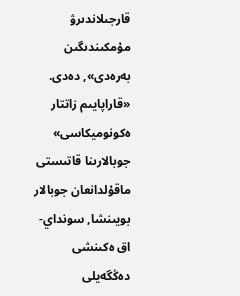قارجىلاندىرۋ مۇمكىندىگىن بەرەدى», دەدى.
«قاراپايىم زاتتار ەكونوميكاسى» جوبالارىنا قاتىستى ماقۇلدانعان جوبالار بويىنشا, سونداي-اق ەكىنشى دەڭگەيلى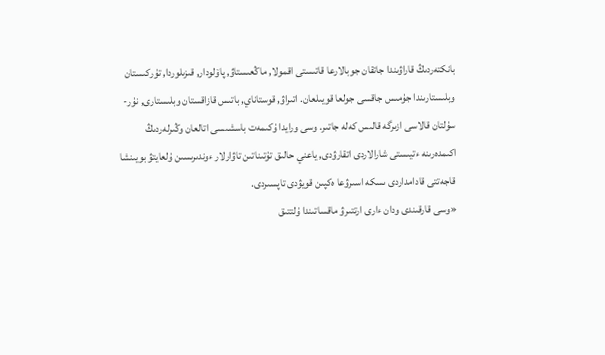بانكتەردىڭ قاراۋىندا جاتقان جوبالارعا قاتىستى اقمولا, ماڭعىستاۋ, پاۆلودار, قىزىلوردا, تۇركىستان وبلىستارىندا جۇمىس جاقسى جولعا قويىلعان. اتىراۋ, قوستاناي, باتىس قازاقستان وبلىستارى, نۇر-سۇلتان قالاسى ازىرگە قالىس كەلە جاتىر. وسى ورايدا ۇكىمەت باسشىسى اتالعان وڭىرلەردىڭ اكىمدەرىنە ءتيىستى شارالاردى اتقارۋدى, ياعني حالىق تۇتىناتىن تاۋارلار ءوندىرىسىن ۇلعايتۋ بويىنشا قاجەتتى قادامداردى ىسكە اسىرۋعا ەكپىن قويۋدى تاپسىردى.
«وسى قارقىندى ودان ءارى ارتتىرۋ ماقساتىندا ۇلتتىق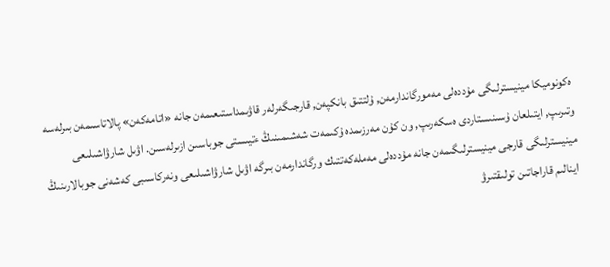ەكونوميكا مينيسترلىگى مۇددەلى مەمورگاندارمەن, ۇلتتىق بانكپەن, قارجىگەرلەر قاۋىمداستىعىمەن جانە «اتامەكەن» پالاتاسىمەن بىرلەسە وتىرىپ, ايتىلعان ۇسىنىستاردى ەسكەرىپ, ون كۇن مەرزىمدە ۇكىمەت شەشىمىنىڭ ءتيىستى جوباسىن ازىرلەسىن. اۋىل شارۋاشىلىعى مينيسترلىگى قارجى مينيسترلىگىمەن جانە مۇددەلى مەملەكەتتىك ورگاندارمەن بىرگە اۋىل شارۋاشىلىعى ونەركاسىبى كەشەنى جوبالارىنىڭ اينالىم قاراجاتىن تولىقتىرۋ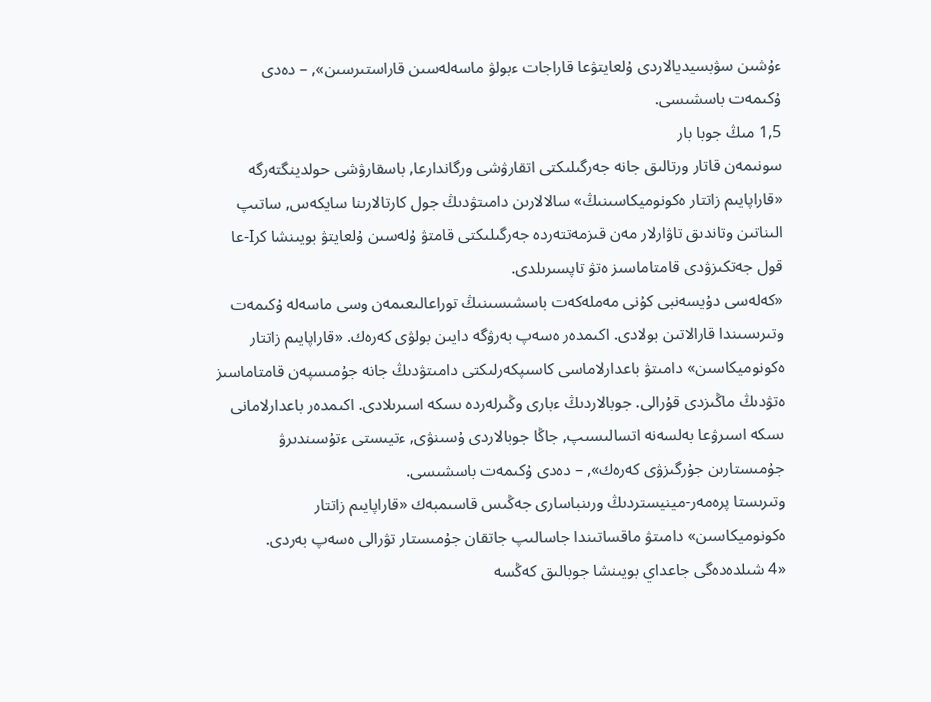ءۇشىن سۋبسيديالاردى ۇلعايتۋعا قاراجات ءبولۋ ماسەلەسىن قاراستىرسىن», – دەدى ۇكىمەت باسشىسى.
1,5 مىڭ جوبا بار
سونىمەن قاتار ورتالىق جانە جەرگىلىكتى اتقارۋشى ورگاندارعا, باسقارۋشى حولدينگتەرگە «قاراپايىم زاتتار ەكونوميكاسىنىڭ» سالالارىن دامىتۋدىڭ جول كارتالارىنا سايكەس, ساتىپ الىناتىن وتاندىق تاۋارلار مەن قىزمەتتەردە جەرگىلىكتى قامتۋ ۇلەسىن ۇلعايتۋ بويىنشا كرI-عا قول جەتكىزۋدى قامتاماسىز ەتۋ تاپسىرىلدى.
«كەلەسى دۇيسەنبى كۇنى مەملەكەت باسشىسىنىڭ توراعالىعىمەن وسى ماسەلە ۇكىمەت وتىرىسىندا قارالاتىن بولادى. اكىمدەر ەسەپ بەرۋگە دايىن بولۋى كەرەك. «قاراپايىم زاتتار ەكونوميكاسىن» دامىتۋ باعدارلاماسى كاسىپكەرلىكتى دامىتۋدىڭ جانە جۇمىسپەن قامتاماسىز ەتۋدىڭ ماڭىزدى قۇرالى. جوبالاردىڭ ءبارى وڭىرلەردە ىسكە اسىرىلادى. اكىمدەر باعدارلامانى ىسكە اسىرۋعا بەلسەنە اتسالىسىپ, جاڭا جوبالاردى ۇسىنۋى, ءتيىستى ءتۇسىندىرۋ جۇمىستارىن جۇرگىزۋى كەرەك», – دەدى ۇكىمەت باسشىسى.
وتىرىستا پرەمەر-مينيستردىڭ ورىنباسارى جەڭىس قاسىمبەك «قاراپايىم زاتتار ەكونوميكاسىن» دامىتۋ ماقساتىندا جاسالىپ جاتقان جۇمىستار تۋرالى ەسەپ بەردى.
«4 شىلدەدەگى جاعداي بويىنشا جوبالىق كەڭسە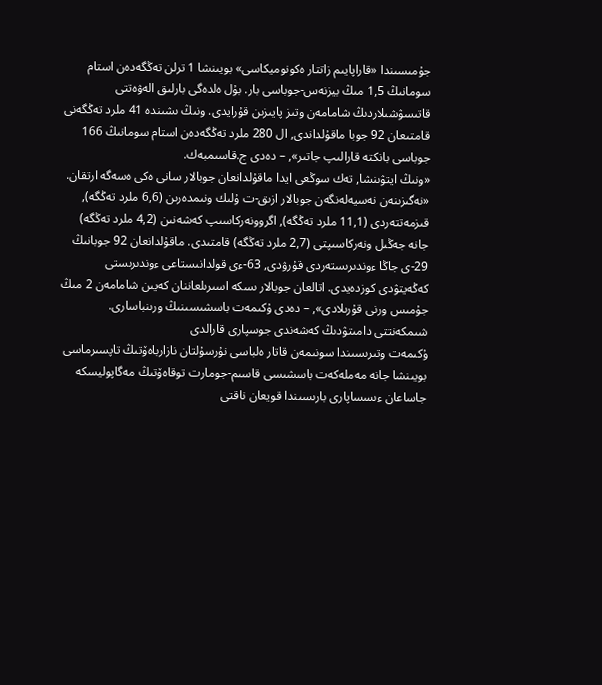جۇمىسىندا «قاراپايىم زاتتار ەكونوميكاسى» بويىنشا 1 ترلن تەڭگەدەن استام سومانىڭ 1,5 مىڭ بيزنەس-جوباسى بار. بۇل ەلدەگى بارلىق الەۋەتتى قاتىسۋشىلاردىڭ شامامەن وتىز پايىزىن قۇرايدى. ونىڭ ىشىندە 41 ملرد تەڭگەنى قامتىعان 92 جوبا ماقۇلداندى, ال 280 ملرد تەڭگەدەن استام سومانىڭ 166 جوباسى بانكتە قارالىپ جاتىر», – دەدى ج.قاسىمبەك.
«ونىڭ ايتۋىنشا, تەك سوڭعى ايدا ماقۇلدانعان جوبالار سانى ەكى ەسەگە ارتقان. «نەگىزىنەن نەسيەلەنگەن جوبالار ازىق-ت ۇلىك ونىمدەرىن (6,6 ملرد تەڭگە), قىزمەتتەردى (11,1 ملرد تەڭگە), اگروونەركاسىپ كەشەنىن (4,2 ملرد تەڭگە) جانە جەڭىل ونەركاسىپتى (2,7 ملرد تەڭگە) قامتىدى. ماقۇلدانعان 92 جوبانىڭ 29-ى جاڭا ءوندىرىستەردى قۇرۋدى, 63-ءى قولدانىستاعى ءوندىرىستى كەڭەيتۋدى كوزدەيدى. اتالعان جوبالار ىسكە اسىرىلعاننان كەيىن شامامەن 2 مىڭ جۇمىس ورنى قۇرىلادى», – دەدى ۇكىمەت باسشىسىنىڭ ورىنباسارى.
شىمكەنتتى دامىتۋدىڭ كەشەندى جوسپارى قارالدى
ۇكىمەت وتىرىسىندا سونىمەن قاتار ەلباسى نۇرسۇلتان نازارباەۆتىڭ تاپسىرماسى بويىنشا جانە مەملەكەت باسشىسى قاسىم-جومارت توقاەۆتىڭ مەگاپوليسكە جاساعان ءىسساپارى بارىسىندا قويعان ناقتى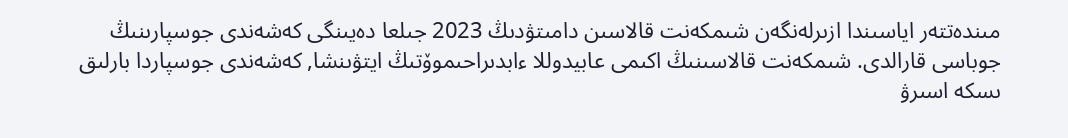مىندەتتەر اياسىندا ازىرلەنگەن شىمكەنت قالاسىن دامىتۋدىڭ 2023 جىلعا دەيىنگى كەشەندى جوسپارىنىڭ جوباسى قارالدى. شىمكەنت قالاسىنىڭ اكىمى عابيدوللا ءابدىراحىموۆتىڭ ايتۋىنشا, كەشەندى جوسپاردا بارلىق ىسكە اسىرۋ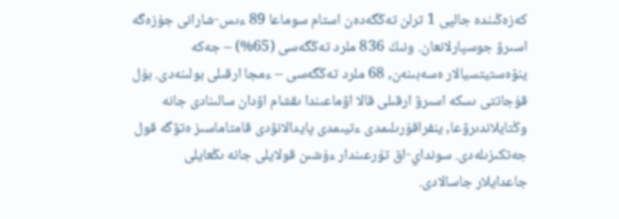كەزەڭىندە جالپى 1 ترلن تەڭگەدەن استام سوماعا 89 ءىس-شارانى جۇزەگە اسىرۋ جوسپارلانعان. ونىڭ 836 ملرد تەڭگەسى (65%) – جەكە ينۆەستيتسيالار ەسەبىنەن, 68 ملرد تەڭگەسى – ءمجا ارقىلى بولىنەدى. بۇل قۇجاتتى ىسكە اسىرۋ ارقىلى قالا اۋماعىندا ىقشام اۋدان سالىنادى جانە وڭتايلاندىرۋعا, ينفراقۇرىلىمدى ءتيىمدى پايدالانۋدى قامتاماسىز ەتۋگە قول جەتكىزىلەدى. سونداي-اق تۇرعىندار ءۇشىن قولايلى جانە ىڭعايلى جاعدايلار جاسالادى.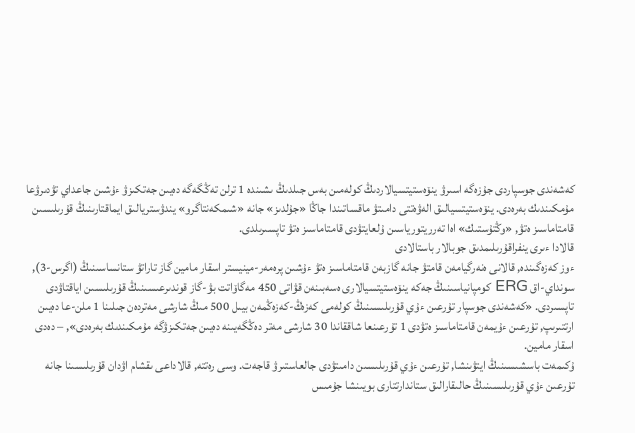كەشەندى جوسپاردى جۇزەگە اسىرۋ ينۆەستيتسيالاردىڭ كولەمىن بەس جىلدىڭ ىشىندە 1 ترلن تەڭگەگە دەيىن جەتكىزۋ ءۇشىن جاعداي تۋدىرۋعا مۇمكىندىك بەرەدى. ينۆەستيتسيالىق الەۋەتتى دامىتۋ ماقساتىندا جاڭا «جۇلدىز» جانە «شىمكەنتاگرو» يندۋستريالىق ايماقتارىنىڭ قۇرىلىسىن قامتاماسىز ەتۋ, «وڭتۇستىك» اەا تەرريتورياسىن ۇلعايتۋدى قامتاماسىز ەتۋ تاپسىرىلدى.
قالادا ءىرى ينفراقۇرىلىمدىق جوبالار باستالادى
ءوز كەزەگىندە, قالانى ەنەرگيامەن قامتۋ جانە گازبەن قامتاماسىز ەتۋ ءۇشىن پرەمەر-مينيستر اسقار مامين گاز تاراتۋ ستانساسىنىڭ (اگرس-3), سونداي-اق ERG كومپانياسىنىڭ جەكە ينۆەستيتسيالارى ەسەبىنەن قۋاتى 450 مەگاۆاتت بۋ-گاز قوندىرعىسىنىڭ قۇرىلىسىن اياقتاۋدى تاپسىردى. «كەشەندى جوسپار تۇرعىن ءۇي قۇرىلىسىنىڭ كولەمى كەزەڭ-كەزەڭمەن بيىل 500 مىڭ شارشى مەتردەن جىلىنا 1 ملن-عا دەيىن ارتتىرىپ, تۇرعىن ءۇيمەن قامتاماسىز ەتۋدى 1 تۇرعىنعا شاققاندا 30 شارشى مەتر دەڭگەيىنە دەيىن جەتكىزۋگە مۇمكىندىك بەرەدى», – دەدى اسقار مامين.
ۇكىمەت باسشىسىنىڭ ايتۋىنشا, تۇرعىن ءۇي قۇرىلىسىن دامىتۋدى جالعاستىرۋ قاجەت. وسى رەتتە, قالاداعى ىقشام اۋدان قۇرىلىسىنا جانە تۇرعىن ءۇي قۇرىلىسىنىڭ حالىقارالىق ستاندارتتارى بويىنشا جۇمىس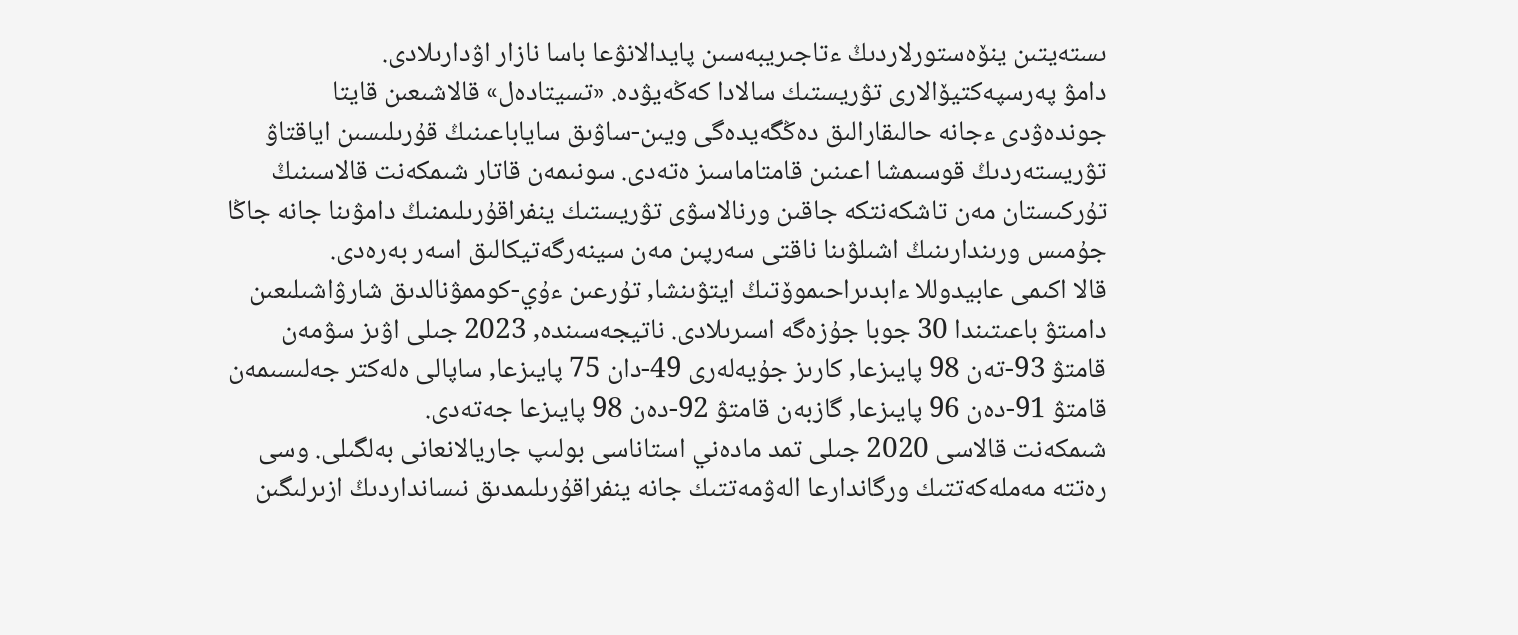ىستەيتىن ينۆەستورلاردىڭ ءتاجىريبەسىن پايدالانۋعا باسا نازار اۋدارىلادى.
دامۋ پەرسپەكتيۆالارى تۋريستىك سالادا كەڭەيۋدە. «تسيتادەل» قالاشىعىن قايتا جوندەۋدى ءجانە حالىقارالىق دەڭگەيدەگى ويىن-ساۋىق ساياباعىنىڭ قۇرىلىسىن اياقتاۋ تۋريستەردىڭ قوسىمشا اعىنىن قامتاماسىز ەتەدى. سونىمەن قاتار شىمكەنت قالاسىنىڭ تۇركىستان مەن تاشكەنتكە جاقىن ورنالاسۋى تۋريستىك ينفراقۇرىلىمنىڭ دامۋىنا جانە جاڭا جۇمىس ورىندارىنىڭ اشىلۋىنا ناقتى سەرپىن مەن سينەرگەتيكالىق اسەر بەرەدى.
قالا اكىمى عابيدوللا ءابدىراحىموۆتىڭ ايتۋىنشا, تۇرعىن ءۇي-كوممۋنالدىق شارۋاشىلىعىن دامىتۋ باعىتىندا 30 جوبا جۇزەگە اسىرىلادى. ناتيجەسىندە, 2023 جىلى اۋىز سۋمەن قامتۋ 93-تەن 98 پايىزعا, كارىز جۇيەلەرى 49-دان 75 پايىزعا, ساپالى ەلەكتر جەلىسىمەن قامتۋ 91-دەن 96 پايىزعا, گازبەن قامتۋ 92-دەن 98 پايىزعا جەتەدى.
شىمكەنت قالاسى 2020 جىلى تمد مادەني استاناسى بولىپ جاريالانعانى بەلگىلى. وسى رەتتە مەملەكەتتىك ورگاندارعا الەۋمەتتىك جانە ينفراقۇرىلىمدىق نىسانداردىڭ ازىرلىگىن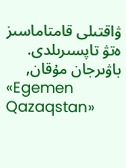ۋاقتىلى قامتاماسىز ەتۋ تاپسىرىلدى.
باۋىرجان مۇقان,
«Egemen Qazaqstan»